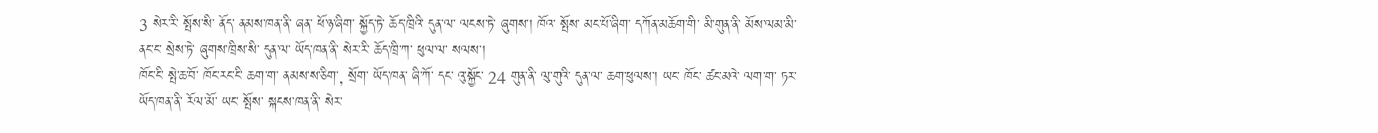3 སེར་རི་ སྤོས་སི་ ནོད་ ནམས་ཁན་ནི་ ཞན་ ཕོ་ཉ་ཞིག་ སྐྱོད་ཏེ་ ཆོད་ཁྲིའི་ དུན་ལ་ ལངས་ཏེ་ ཞུགས་། ཁོའ་ སྤོས་ མང་པོ་ཞིག་ དཀོན་མཆོག་གི་ མི་གུན་ནི་ མོས་ལམ་མི་ ནང་ང་ སྲེས་ཏེ་ ཞུགས་ཁྲིས་སི་ དུན་ལ་ ཡོད་ཁན་ནི་ སེར་རི་ ཆོད་ཁྲི་ཀ་ ཕུལ་ལ་ སལས་།
ཁོང་ངི་ སྤེ་ཆ་བོ་ ཁོང་རང་ངི་ ཆག་ག་ ནམས་ས་ཅིག་, སྲོག་ ཡོད་ཁན་ ཞི་ཀོ་ དང་ འུ་སྐྱོང་ 24 གུན་ནི་ ལུ་གུའི་ དུན་ལ་ ཆག་ཕུལས་། ཡང་ ཁོང་ ཚང་མའེ་ ལག་ག་ ཏར་ ཡོད་ཁན་ནི་ རོལ་མོ་ ཡང་ སྤོས་ སྐངས་ཁན་ནི་ སེར་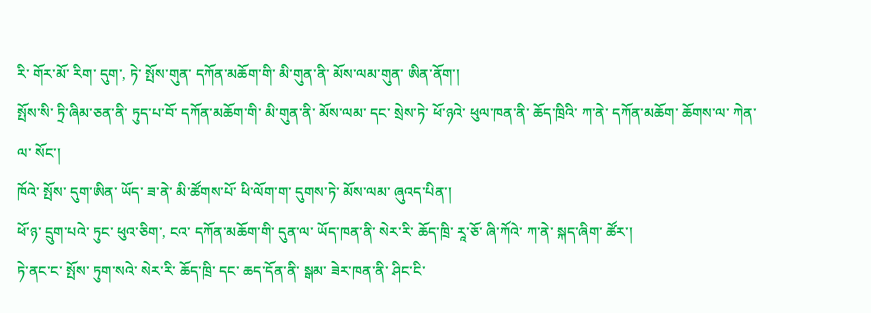རི་ གོར་མོ་ རིག་ དུག་, ཏེ་ སྤོས་གུན་ དཀོན་མཆོག་གི་ མི་གུན་ནི་ མོས་ལམ་གུན་ ཨིན་ནོག་།
སྤོས་སི་ ཏྲི་ཞིམ་ཅན་ནི་ ཏུད་པ་བོ་ དཀོན་མཆོག་གི་ མི་གུན་ནི་ མོས་ལམ་ དང་ སྲེས་ཏེ་ ཕོ་ཉའེ་ ཕུལ་ཁན་ནི་ ཆོད་ཁྲིའི་ ཀ་ནེ་ དཀོན་མཆོག་ ཆོགས་ལ་ ཀེན་ལ་ སོང་།
ཁོའེ་ སྤོས་ དུག་ཨིན་ ཡོད་ ཟ་ནེ་ མི་ཚོགས་པོ་ ཕི་ལོག་ག་ དུགས་ཏེ་ མོས་ལམ་ ཞུའད་པིན་།
ཕོ་ཉ་ དྲུག་པའེ་ ཏུང་ ཕུའ་ཅིག་, ངའ་ དཀོན་མཆོག་གི་ དུན་ལ་ ཡོད་ཁན་ནི་ སེར་རི་ ཆོད་ཁྲི་ རཱ་ཅོ་ ཞི་ཀོའེ་ ཀ་ནེ་ སྐད་ཞིག་ ཚོར་།
ཏེ་ནང་ང་ སྤོས་ ཏུག་སའེ་ སེར་རི་ ཆོད་ཁྲི་ དང་ ཆད་དོན་ནི་ སྒམ་ ཟེར་ཁན་ནི་ ཤིང་ངི་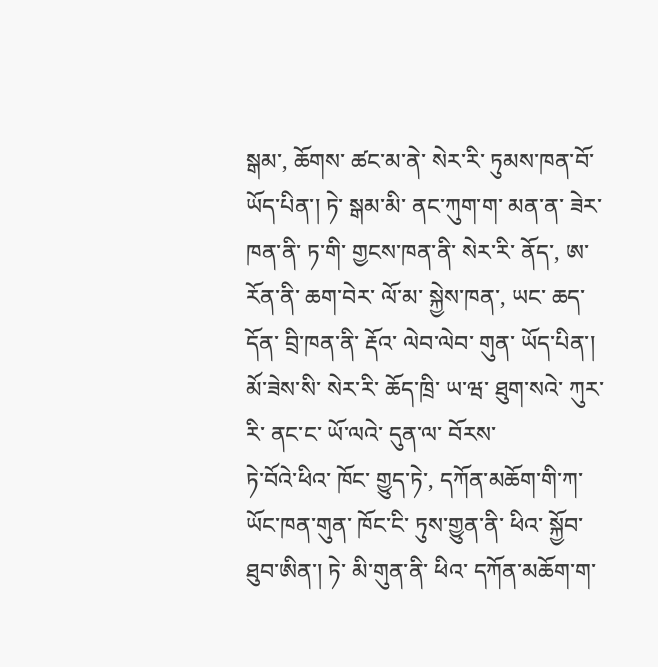སྒམ་, ཆོགས་ ཚང་མ་ནེ་ སེར་རི་ ཏུམས་ཁན་བོ་ ཡོད་པིན་། ཏེ་ སྒམ་མི་ ནང་ཀུག་ག་ མན་ན་ ཟེར་ཁན་ནི་ ཏ་གི་ གྱངས་ཁན་ནི་ སེར་རི་ ནོད་, ཨ་རོན་ནི་ ཆག་བེར་ ལོ་མ་ སྐྱེས་ཁན་, ཡང་ ཆད་དོན་ བྲི་ཁན་ནི་ རྡོའ་ ལེབ་ལེབ་ གུན་ ཡོད་པིན་།
མོ་ཟེས་སི་ སེར་རི་ ཆོད་ཁྲི་ ཡ་ཝ་ ཐུག་སའེ་ ཀུར་རི་ ནང་ང་ ཡོ་ལའེ་ དུན་ལ་ བོརས་
ཏེ་བོའེ་ཕིའ་ ཁོང་ གྱུད་ཏེ་, དཀོན་མཆོག་གི་ཀ་ ཡོང་ཁན་གུན་ ཁོང་ངི་ ཏུས་གྱུན་ནི་ ཕིའ་ སྐྱོབ་ ཐུབ་ཨིན་། ཏེ་ མི་གུན་ནི་ ཕིའ་ དཀོན་མཆོག་ག་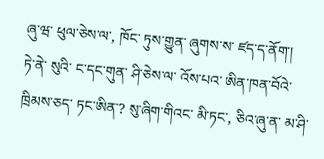ཞུ་ཝ་ ཕུལ་ཅེས་ལ་, ཁོང་ ཏུས་གྱུན་ ཞུགས་ས་ ཛད་ད་ནོག་།
ཏེ་ནེ་ སུའི་ ང་དང་གུན་ ཤི་ཅེས་ལ་ འོས་པའ་ ཨིན་ཁན་བོའེ་ ཁྲིམས་ཅད་ ཏང་ཨིན་? སུ་ཞིག་གིའང་ མི་ཏང་, ཅིའ་ཞུ་ན་ མ་ཤི་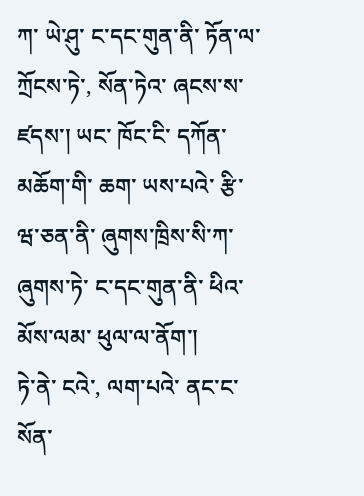ཀ་ ཡེ་ཤུ་ ང་དང་གུན་ནི་ ཏོན་ལ་ ཀྲོངས་ཏེ་, སོན་ཏེའ་ ཞངས་ས་ ཛདས་། ཡང་ ཁོང་ངི་ དཀོན་མཆོག་གི་ ཆག་ ཡས་པའེ་ རྩི་ཝ་ཅན་ནི་ ཞུགས་ཁྲིས་སི་ཀ་ ཞུགས་ཏེ་ ང་དང་གུན་ནི་ ཕིའ་ མོས་ལམ་ ཕུལ་ལ་ནོག་།
ཏེ་ནེ་ ངའེ་, ལག་པའེ་ ནང་ང་ སོན་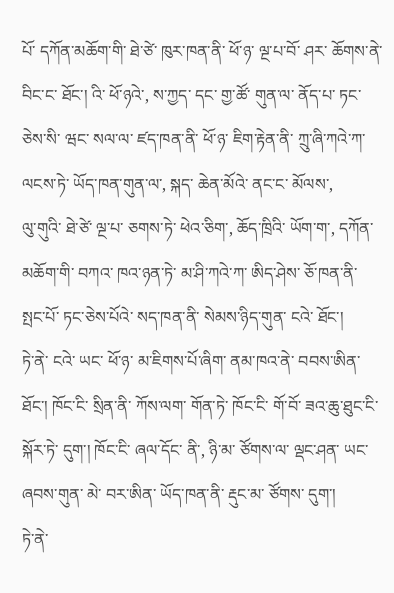པོ་ དཀོན་མཆོག་གི་ ཐེ་ཙེ་ ཁུར་ཁན་ནི་ ཕོ་ཉ་ ལྔ་པ་བོ་ ཤར་ ཆོགས་ནེ་ བིང་ང་ ཐོང་། འི་ ཕོ་ཉའེ་, ས་ཀྱད་ དང་ གྱ་ཚོ་ གུན་ལ་ ནོད་པ་ ཏང་ཅེས་སི་ ཝང་ སལ་ལ་ ཛད་ཁན་ནི་ ཕོ་ཉ་ ཇིག་རྟེན་ནི་ ཀྲུ་ཞི་ཀའེ་ཀ་ ལངས་ཏེ་ ཡོད་ཁན་གུན་ལ་, སྐད་ ཆེན་མོའེ་ ནང་ང་ མོལས་,
ལུ་གུའི་ ཐེ་ཙེ་ ལྔ་པ་ ཅགས་ཏེ་ ཕེའ་ཅིག་, ཆོད་ཁྲིའི་ ཡོག་ག་, དཀོན་མཆོག་གི་ བཀའ་ ཁའ་ཉན་ཏེ་ མ་ཤི་ཀའེ་ཀ་ ཨིད་ཤེས་ ཅོ་ཁན་ནི་ སྤང་པོ་ ཏང་ཅེས་པོའེ་ སད་ཁན་ནི་ སེམས་ཉིད་གུན་ ངའེ་ ཐོང་།
ཏེ་ནེ་ ངའེ་ ཡང་ ཕོ་ཉ་ མ་ཇིགས་པོ་ཞིག་ ནམ་ཁའ་ནེ་ བབས་ཨིན་ ཐོང་། ཁོང་ངི་ སྲིན་ནི་ ཀོས་ལག་ གོན་ཏེ་ ཁོང་ངི་ གོ་བོ་ ཟའ་ཆུ་ཐུང་ངི་ སྐོར་ཏེ་ དུག་། ཁོང་ངི་ ཞལ་དོང་ ནི་, ཉི་མ་ ཙོགས་ལ་ ལྡང་ཤན་ ཡང་ ཞབས་གུན་ མེ་ བར་ཨིན་ ཡོད་ཁན་ནི་ རྡུང་མ་ ཙོགས་ དུག་།
ཏེ་ནེ་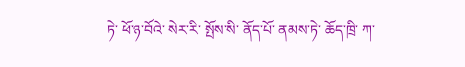ཏེ་ ཕོ་ཉ་བོའེ་ སེར་རི་ སྤོས་སི་ ནོད་པོ་ ནམས་ཏེ་ ཆོད་ཁྲི་ ཀ་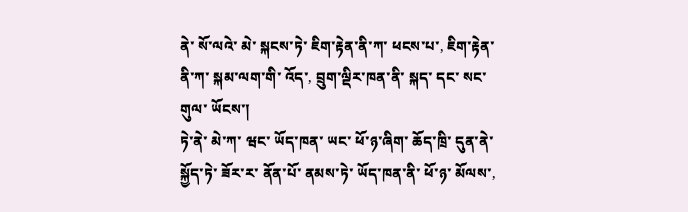ནེ་ སོ་ལའེ་ མེ་ སྐངས་ཏེ་ ཇིག་རྟེན་ནི་ཀ་ ཕངས་པ་, ཇིག་རྟེན་ནི་ཀ་ སྐམ་ལག་གི་ འོད་, བྲུག་ལྡིར་ཁན་ནི་ སྐད་ དང་ སང་གུལ་ ཡོངས་།
ཏེ་ནེ་ མེ་ཀ་ ཝང་ ཡོད་ཁན་ ཡང་ ཕོ་ཉ་ཞིག་ ཆོད་ཁྲི་ དུན་ནེ་ སྐྱོད་ཏེ་ ཟོར་ར་ ནོན་པོ་ ནམས་ཏེ་ ཡོད་ཁན་ནི་ ཕོ་ཉ་ མོལས་,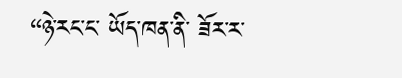“ཉེ་རང་ང་ ཡོད་ཁན་ནི་ ཟོར་ར་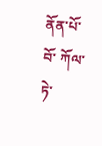ནོན་པོ་བོ་ ཀོལ་ཏེ་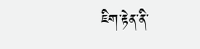ཇིག་རྟེན་ནི་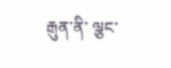རྒུན་ནི་ ལྕང་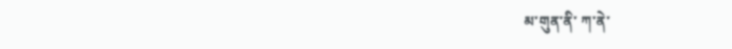མ་གུན་ནི་ ཀ་ནེ་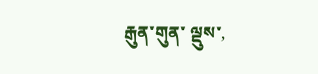རྒུན་གུན་ ལྡུས་,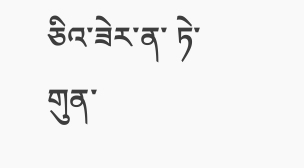ཅིའ་ཟེར་ན་ ཏེ་གུན་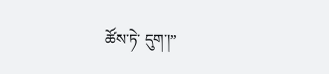ཚོས་ཏེ་ དུག་།”